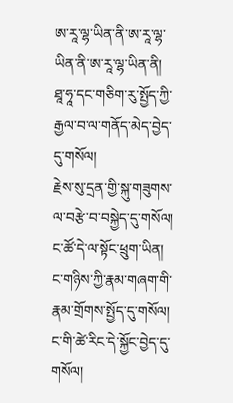ཨ་རཱ་ལྷ་ཡིན་ནི་ཨ་རཱ་ལྷ་ཡིན་ནི་ཨ་རཱ་ལྷ་ཡིན་ནི།
ཐཱ་ཧཱ་དང་གཅིག་རུ་སྤྱོད་ཀྱི་རྒྱལ་བ་ལ་གནོད་མེད་བྱེད་དུ་གསོལ།
རྗེས་སུ་དྲན་གྱི་སྐུ་གཟུགས་ལ་བརྩེ་བ་བསྐྱེད་དུ་གསོལ།
ང་ཚོ་དེ་ལ་སྟོང་ཕྲུག་ཡིན།
ང་གཉིས་ཀྱི་རྣམ་གཞག་གི་རྣམ་གྲོགས་སྤྱོད་དུ་གསོལ།
ང་གི་ཚེ་རིང་དེ་སྐྱོང་བྱེད་དུ་གསོལ།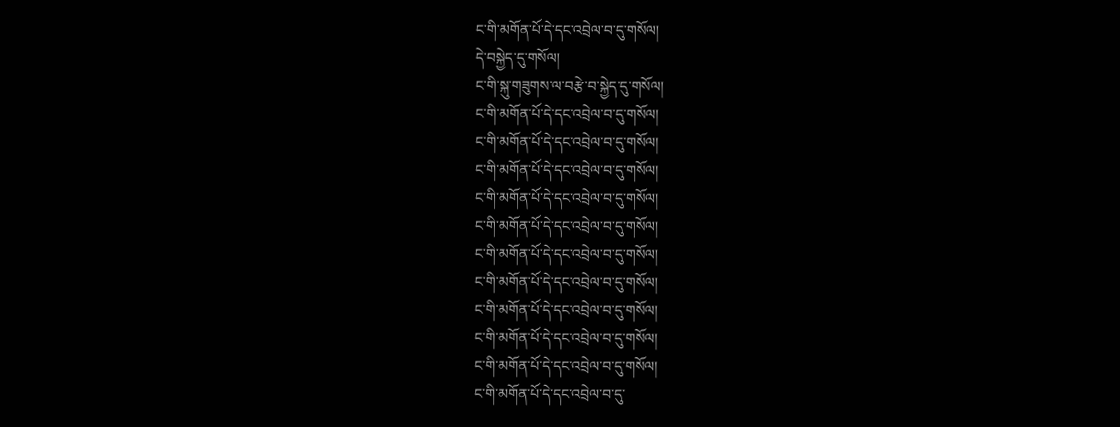ང་གི་མགོན་པོ་དེ་དང་འབྲེལ་བ་དུ་གསོལ།
དེ་བསྐྱེད་དུ་གསོལ།
ང་གི་སྐུ་གཟུགས་ལ་བརྩེ་བ་སྐྱེད་དུ་གསོལ།
ང་གི་མགོན་པོ་དེ་དང་འབྲེལ་བ་དུ་གསོལ།
ང་གི་མགོན་པོ་དེ་དང་འབྲེལ་བ་དུ་གསོལ།
ང་གི་མགོན་པོ་དེ་དང་འབྲེལ་བ་དུ་གསོལ།
ང་གི་མགོན་པོ་དེ་དང་འབྲེལ་བ་དུ་གསོལ།
ང་གི་མགོན་པོ་དེ་དང་འབྲེལ་བ་དུ་གསོལ།
ང་གི་མགོན་པོ་དེ་དང་འབྲེལ་བ་དུ་གསོལ།
ང་གི་མགོན་པོ་དེ་དང་འབྲེལ་བ་དུ་གསོལ།
ང་གི་མགོན་པོ་དེ་དང་འབྲེལ་བ་དུ་གསོལ།
ང་གི་མགོན་པོ་དེ་དང་འབྲེལ་བ་དུ་གསོལ།
ང་གི་མགོན་པོ་དེ་དང་འབྲེལ་བ་དུ་གསོལ།
ང་གི་མགོན་པོ་དེ་དང་འབྲེལ་བ་དུ་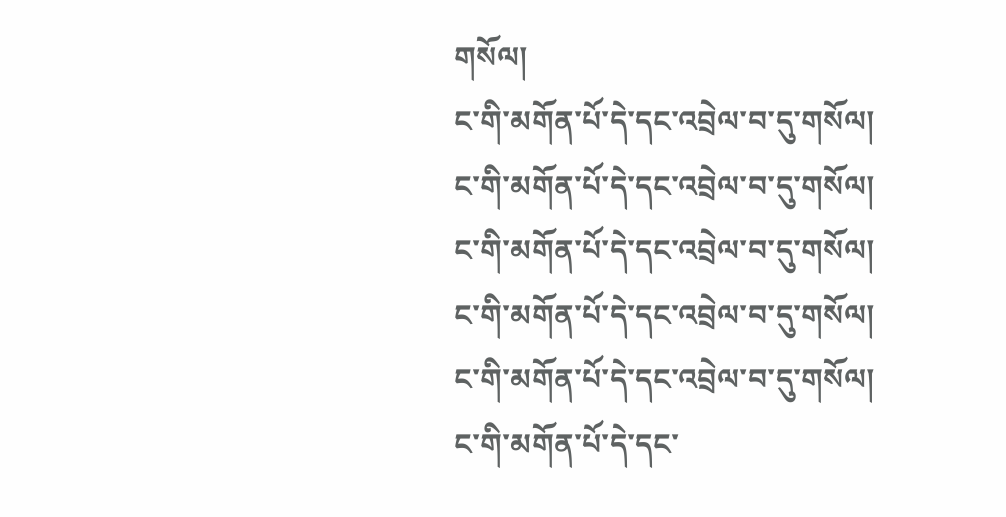གསོལ།
ང་གི་མགོན་པོ་དེ་དང་འབྲེལ་བ་དུ་གསོལ།
ང་གི་མགོན་པོ་དེ་དང་འབྲེལ་བ་དུ་གསོལ།
ང་གི་མགོན་པོ་དེ་དང་འབྲེལ་བ་དུ་གསོལ།
ང་གི་མགོན་པོ་དེ་དང་འབྲེལ་བ་དུ་གསོལ།
ང་གི་མགོན་པོ་དེ་དང་འབྲེལ་བ་དུ་གསོལ།
ང་གི་མགོན་པོ་དེ་དང་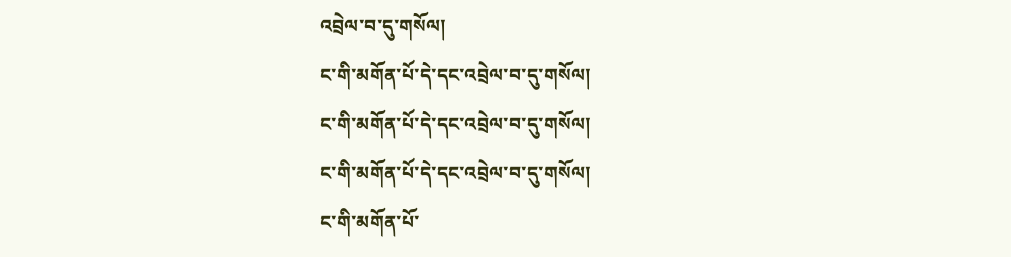འབྲེལ་བ་དུ་གསོལ།
ང་གི་མགོན་པོ་དེ་དང་འབྲེལ་བ་དུ་གསོལ།
ང་གི་མགོན་པོ་དེ་དང་འབྲེལ་བ་དུ་གསོལ།
ང་གི་མགོན་པོ་དེ་དང་འབྲེལ་བ་དུ་གསོལ།
ང་གི་མགོན་པོ་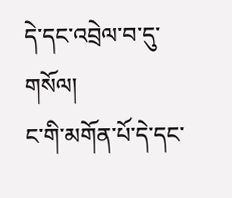དེ་དང་འབྲེལ་བ་དུ་གསོལ།
ང་གི་མགོན་པོ་དེ་དང་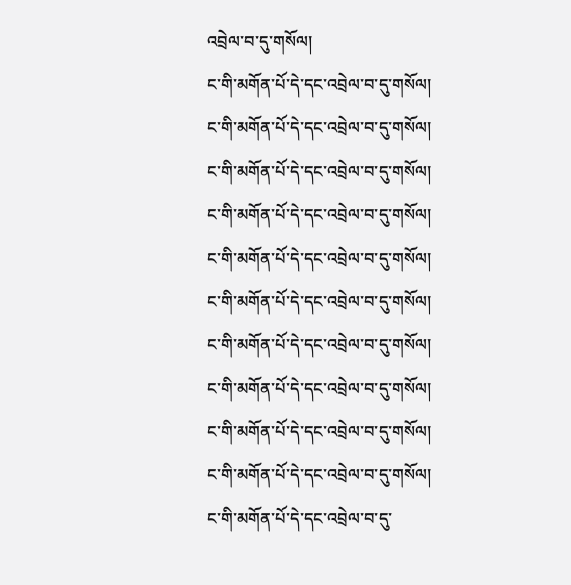འབྲེལ་བ་དུ་གསོལ།
ང་གི་མགོན་པོ་དེ་དང་འབྲེལ་བ་དུ་གསོལ།
ང་གི་མགོན་པོ་དེ་དང་འབྲེལ་བ་དུ་གསོལ།
ང་གི་མགོན་པོ་དེ་དང་འབྲེལ་བ་དུ་གསོལ།
ང་གི་མགོན་པོ་དེ་དང་འབྲེལ་བ་དུ་གསོལ།
ང་གི་མགོན་པོ་དེ་དང་འབྲེལ་བ་དུ་གསོལ།
ང་གི་མགོན་པོ་དེ་དང་འབྲེལ་བ་དུ་གསོལ།
ང་གི་མགོན་པོ་དེ་དང་འབྲེལ་བ་དུ་གསོལ།
ང་གི་མགོན་པོ་དེ་དང་འབྲེལ་བ་དུ་གསོལ།
ང་གི་མགོན་པོ་དེ་དང་འབྲེལ་བ་དུ་གསོལ།
ང་གི་མགོན་པོ་དེ་དང་འབྲེལ་བ་དུ་གསོལ།
ང་གི་མགོན་པོ་དེ་དང་འབྲེལ་བ་དུ་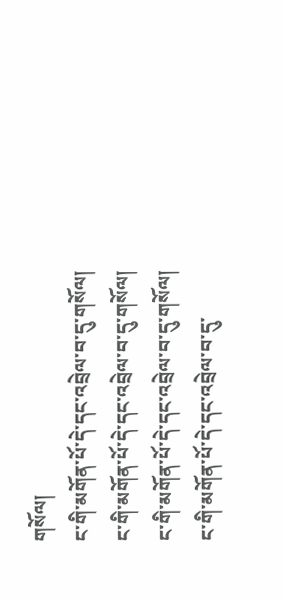གསོལ།
ང་གི་མགོན་པོ་དེ་དང་འབྲེལ་བ་དུ་གསོལ།
ང་གི་མགོན་པོ་དེ་དང་འབྲེལ་བ་དུ་གསོལ།
ང་གི་མགོན་པོ་དེ་དང་འབྲེལ་བ་དུ་གསོལ།
ང་གི་མགོན་པོ་དེ་དང་འབྲེལ་བ་དུ་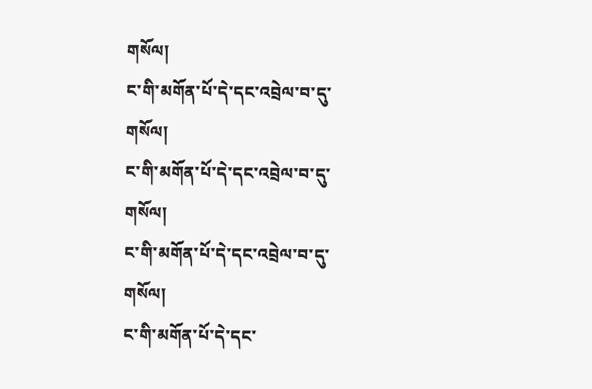གསོལ།
ང་གི་མགོན་པོ་དེ་དང་འབྲེལ་བ་དུ་གསོལ།
ང་གི་མགོན་པོ་དེ་དང་འབྲེལ་བ་དུ་གསོལ།
ང་གི་མགོན་པོ་དེ་དང་འབྲེལ་བ་དུ་གསོལ།
ང་གི་མགོན་པོ་དེ་དང་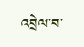འབྲེལ་བ་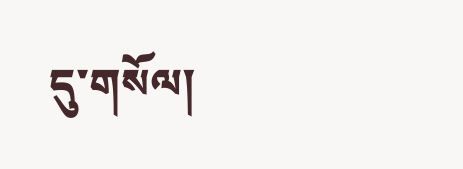དུ་གསོལ།